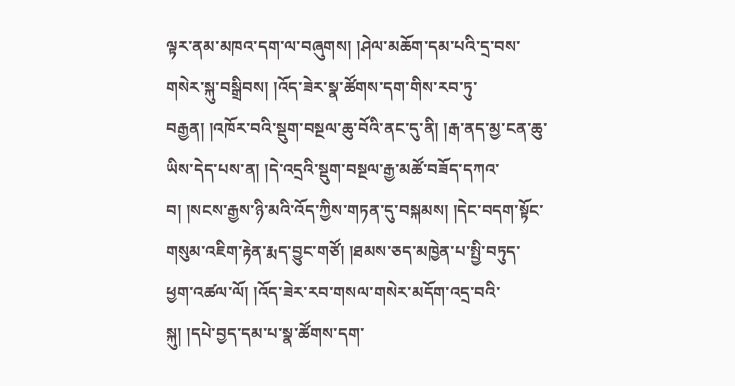ལྟར་ནམ་མཁའ་དག་ལ་བཞུགས། །ཤེལ་མཆོག་དམ་པའི་དྲ་བས་གསེར་སྐུ་བསྒྲིབས། །འོད་ཟེར་སྣ་ཚོགས་དག་གིས་རབ་ཏུ་བརྒྱན། །འཁོར་བའི་སྡུག་བསྔལ་ཆུ་བོའི་ནང་དུ་ནི། །རྒ་ནད་མྱ་ངན་ཆུ་ཡིས་དེད་པས་ན། །དེ་འདྲའི་སྡུག་བསྔལ་རྒྱ་མཚོ་བཟོད་དཀའ་བ། །སངས་རྒྱས་ཉི་མའི་འོད་ཀྱིས་གཏན་དུ་བསྐམས། །དེང་བདག་སྟོང་གསུམ་འཇིག་རྟེན་རྨད་བྱུང་གཙོ། །ཐམས་ཅད་མཁྱེན་པ་སྤྱི་བཏུད་ཕྱག་འཚལ་ལོ། །འོད་ཟེར་རབ་གསལ་གསེར་མདོག་འདྲ་བའི་སྐུ། །དཔེ་བྱད་དམ་པ་སྣ་ཚོགས་དག་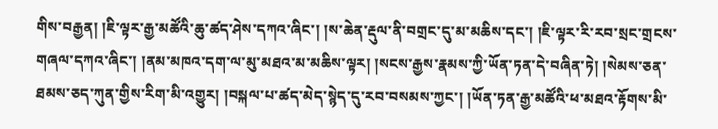གིས་བརྒྱན། །ཇི་ལྟར་རྒྱ་མཚོའི་ཆུ་ཚད་ཤེས་དཀའ་ཞིང་། །ས་ཆེན་རྡུལ་ནི་བགྲང་དུ་མ་མཆིས་དང་། །ཇི་ལྟར་རི་རབ་སྲང་གྲངས་གཞལ་དཀའ་ཞིང་། །ནམ་མཁའ་དག་ལ་མུ་མཐའ་མ་མཆིས་ལྟར། །སངས་རྒྱས་རྣམས་ཀྱི་ཡོན་ཏན་དེ་བཞིན་ཏེ། །སེམས་ཅན་ཐམས་ཅད་ཀུན་གྱིས་རིག་མི་འགྱུར། །བསྐལ་པ་ཚད་མེད་སྙེད་དུ་རབ་བསམས་ཀྱང་། །ཡོན་ཏན་རྒྱ་མཚོའི་ཕ་མཐའ་རྟོགས་མི་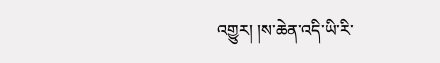འགྱུར། །ས་ཆེན་འདི་ཡི་རི་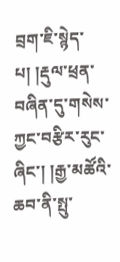བྲག་ཇི་སྙེད་པ། །རྡུལ་ཕྲན་བཞིན་དུ་གསེས་ཀྱང་བརྩིར་རུང་ཞིང་། །རྒྱ་མཚོའི་ཆབ་ནི་སྤུ་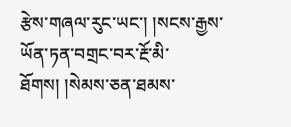རྩེས་གཞལ་རུང་ཡང་། །སངས་རྒྱས་ཡོན་ཏན་བགྲང་བར་རྔོ་མི་ཐོགས། །སེམས་ཅན་ཐམས་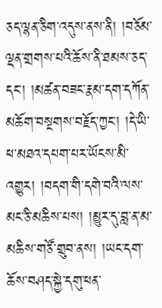ཅད་ལྷན་ཅིག་འདུས་ནས་ནི། །བཅོམ་ལྡན་གྲགས་པའི་ཆོས་ནི་ཐམས་ཅད་དང་། །མཚན་བཟང་རྣམ་དག་དཀོན་མཆོག་བསྔགས་བརྗོད་ཀྱང་། །དེ་ཡི་ཕ་མཐའ་དཔག་པར་ཡོངས་མི་འགྱུར། །བདག་གི་དགེ་བའི་ལས་མང་ཅི་མཆིས་པས། །མྱུར་དུ་བླ་ན་མ་མཆིས་གཙོ་གྲུབ་ནས། །ཡང་དག་ཆོས་བཤད་སྐྱེ་དགུ་ཕན་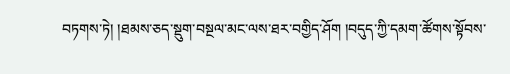བཏགས་ཏེ། །ཐམས་ཅད་སྡུག་བསྔལ་མང་ལས་ཐར་བགྱིད་ཤོག །བདུད་ཀྱི་དམག་ཚོགས་སྟོབས་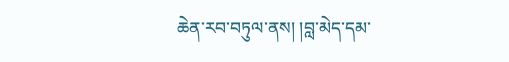ཆེན་རབ་བཏུལ་ནས། །བླ་མེད་དམ་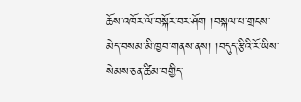ཆོས་འཁོར་ལོ་བསྐོར་བར་ཤོག །བསྐལ་པ་གྲངས་མེད་བསམ་མི་ཁྱབ་གནས་ནས། །བདུད་རྩིའི་རོ་ཡིས་སེམས་ཅན་ཚིམ་བགྱིད་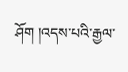ཤོག །འདས་པའི་རྒྱལ་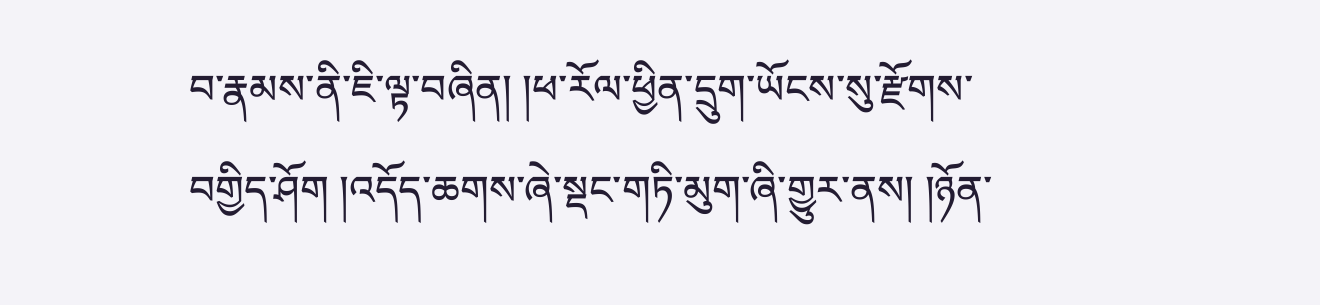བ་རྣམས་ནི་ཇི་ལྟ་བཞིན། །ཕ་རོལ་ཕྱིན་དྲུག་ཡོངས་སུ་རྫོགས་བགྱིད་ཤོག །འདོད་ཆགས་ཞེ་སྡང་གཏི་མུག་ཞི་གྱུར་ནས། །ཉོན་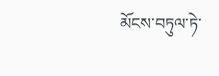མོངས་བཏུལ་ཏེ་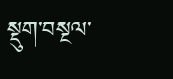སྡུག་བསྔལ་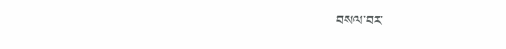བསལ་བར་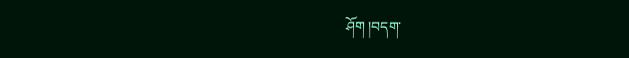ཤོག །བདག་